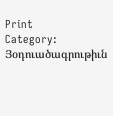Print
Category: Յօդուածագրութիւն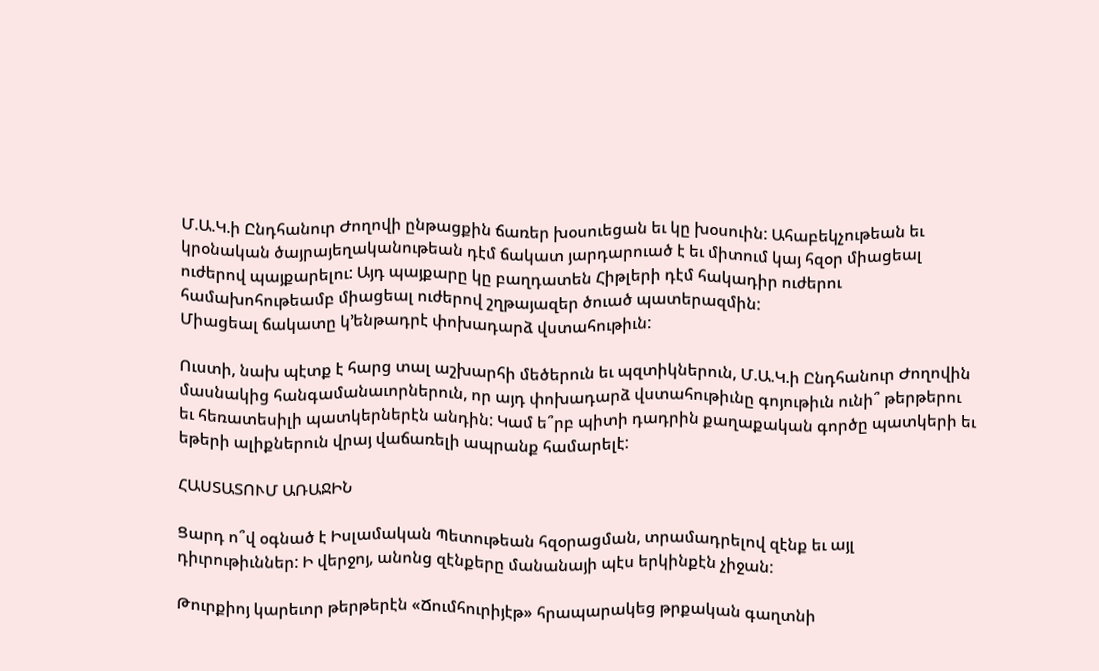Մ.Ա.Կ.ի Ընդհանուր Ժողովի ընթացքին ճառեր խօսուեցան եւ կը խօսուին: Ահաբեկչութեան եւ կրօնական ծայրայեղականութեան դէմ ճակատ յարդարուած է եւ միտում կայ հզօր միացեալ ուժերով պայքարելու: Այդ պայքարը կը բաղդատեն Հիթլերի դէմ հակադիր ուժերու համախոհութեամբ միացեալ ուժերով շղթայազեր ծուած պատերազմին:
Միացեալ ճակատը կ’ենթադրէ փոխադարձ վստահութիւն:

Ուստի, նախ պէտք է հարց տալ աշխարհի մեծերուն եւ պզտիկներուն, Մ.Ա.Կ.ի Ընդհանուր Ժողովին մասնակից հանգամանաւորներուն, որ այդ փոխադարձ վստահութիւնը գոյութիւն ունի՞ թերթերու եւ հեռատեսիլի պատկերներէն անդին: Կամ ե՞րբ պիտի դադրին քաղաքական գործը պատկերի եւ եթերի ալիքներուն վրայ վաճառելի ապրանք համարելէ:

ՀԱՍՏԱՏՈՒՄ ԱՌԱՋԻՆ

Ցարդ ո՞վ օգնած է Իսլամական Պետութեան հզօրացման, տրամադրելով զէնք եւ այլ դիւրութիւններ: Ի վերջոյ, անոնց զէնքերը մանանայի պէս երկինքէն չիջան:

Թուրքիոյ կարեւոր թերթերէն «Ճումհուրիյէթ» հրապարակեց թրքական գաղտնի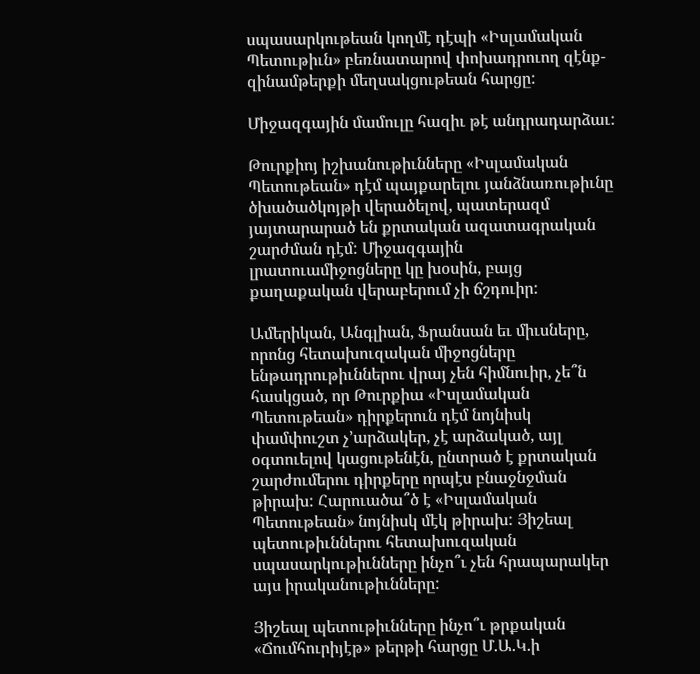սպասարկութեան կողմէ դէպի «Իսլամական Պետութիւն» բեռնատարով փոխադրուող զէնք-զինամթերքի մեղսակցութեան հարցը:

Միջազգային մամուլը հազիւ թէ անդրադարձաւ:

Թուրքիոյ իշխանութիւնները «Իսլամական Պետութեան» դէմ պայքարելու յանձնառութիւնը ծխածածկոյթի վերածելով, պատերազմ յայտարարած են քրտական ազատագրական շարժման դէմ: Միջազգային լրատուամիջոցները կը խօսին, բայց քաղաքական վերաբերում չի ճշդուիր:

Ամերիկան, Անգլիան, Ֆրանսան եւ միւսները, որոնց հետախուզական միջոցները ենթադրութիւններու վրայ չեն հիմնուիր, չե՞ն հասկցած, որ Թուրքիա «Իսլամական Պետութեան» դիրքերուն դէմ նոյնիսկ փամփուշտ չ’արձակեր, չէ արձակած, այլ օգտուելով կացութենէն, ընտրած է քրտական շարժումերու դիրքերը որպէս բնաջնջման թիրախ: Հարուածա՞ծ է «Իսլամական Պետութեան» նոյնիսկ մէկ թիրախ: Յիշեալ պետութիւններու հետախուզական սպասարկութիւնները ինչո՞ւ չեն հրապարակեր այս իրականութիւնները:

Յիշեալ պետութիւնները ինչո՞ւ թրքական «Ճումհուրիյէթ» թերթի հարցը Մ.Ա.Կ.ի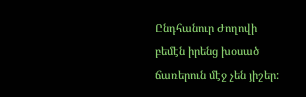Ընդհանուր Ժողովի բեմէն իրենց խօսած ճառերուն մէջ չեն յիշեր: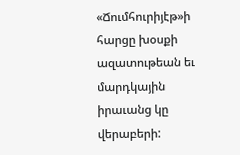«Ճումհուրիյէթ»ի հարցը խօսքի ազատութեան եւ մարդկային իրաւանց կը վերաբերի: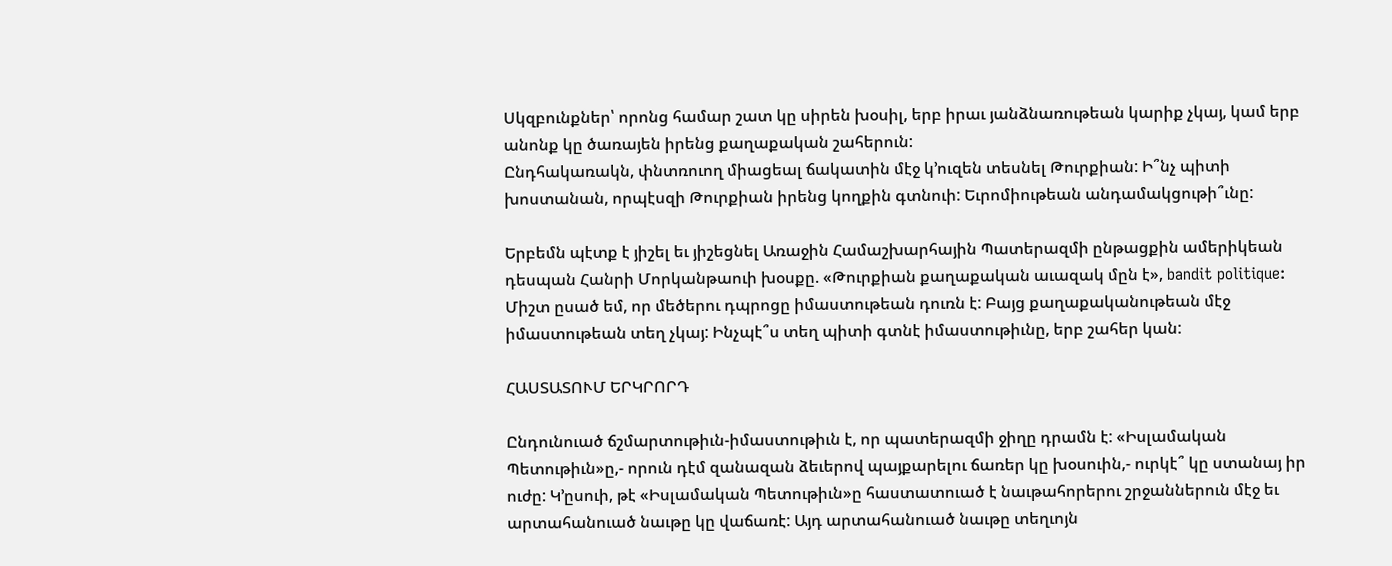Սկզբունքներ՝ որոնց համար շատ կը սիրեն խօսիլ, երբ իրաւ յանձնառութեան կարիք չկայ, կամ երբ անոնք կը ծառայեն իրենց քաղաքական շահերուն:
Ընդհակառակն, փնտռուող միացեալ ճակատին մէջ կ’ուզեն տեսնել Թուրքիան: Ի՞նչ պիտի խոստանան, որպէսզի Թուրքիան իրենց կողքին գտնուի: Եւրոմիութեան անդամակցութի՞ւնը:

Երբեմն պէտք է յիշել եւ յիշեցնել Առաջին Համաշխարհային Պատերազմի ընթացքին ամերիկեան դեսպան Հանրի Մորկանթաուի խօսքը. «Թուրքիան քաղաքական աւազակ մըն է», bandit politique: Միշտ ըսած եմ, որ մեծերու դպրոցը իմաստութեան դուռն է: Բայց քաղաքականութեան մէջ իմաստութեան տեղ չկայ: Ինչպէ՞ս տեղ պիտի գտնէ իմաստութիւնը, երբ շահեր կան:

ՀԱՍՏԱՏՈՒՄ ԵՐԿՐՈՐԴ

Ընդունուած ճշմարտութիւն-իմաստութիւն է, որ պատերազմի ջիղը դրամն է: «Իսլամական Պետութիւն»ը,- որուն դէմ զանազան ձեւերով պայքարելու ճառեր կը խօսուին,- ուրկէ՞ կը ստանայ իր ուժը: Կ’ըսուի, թէ «Իսլամական Պետութիւն»ը հաստատուած է նաւթահորերու շրջաններուն մէջ եւ արտահանուած նաւթը կը վաճառէ: Այդ արտահանուած նաւթը տեղւոյն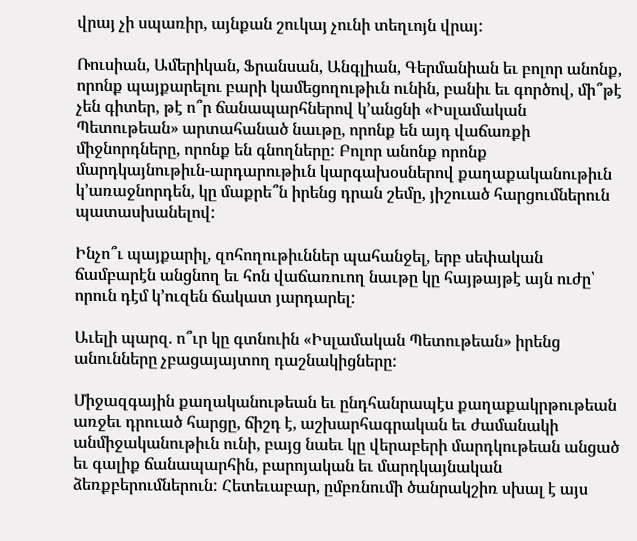վրայ չի սպառիր, այնքան շուկայ չունի տեղւոյն վրայ:

Ռուսիան, Ամերիկան, Ֆրանսան, Անգլիան, Գերմանիան եւ բոլոր անոնք, որոնք պայքարելու բարի կամեցողութիւն ունին, բանիւ եւ գործով, մի՞թէ չեն գիտեր, թէ ո՞ր ճանապարհներով կ’անցնի «Իսլամական Պետութեան» արտահանած նաւթը, որոնք են այդ վաճառքի միջնորդները, որոնք են գնողները: Բոլոր անոնք որոնք մարդկայնութիւն-արդարութիւն կարգախօսներով քաղաքականութիւն կ’առաջնորդեն, կը մաքրե՞ն իրենց դրան շեմը, յիշուած հարցումներուն պատասխանելով:

Ինչո՞ւ պայքարիլ, զոհողութիւններ պահանջել, երբ սեփական ճամբարէն անցնող եւ հոն վաճառուող նաւթը կը հայթայթէ այն ուժը՝ որուն դէմ կ’ուզեն ճակատ յարդարել:

Աւելի պարզ. ո՞ւր կը գտնուին «Իսլամական Պետութեան» իրենց անունները չբացայայտող դաշնակիցները:

Միջազգային քաղականութեան եւ ընդհանրապէս քաղաքակրթութեան առջեւ դրուած հարցը, ճիշդ է, աշխարհագրական եւ ժամանակի անմիջականութիւն ունի, բայց նաեւ կը վերաբերի մարդկութեան անցած եւ գալիք ճանապարհին, բարոյական եւ մարդկայնական ձեռքբերումներուն: Հետեւաբար, ըմբռնումի ծանրակշիռ սխալ է այս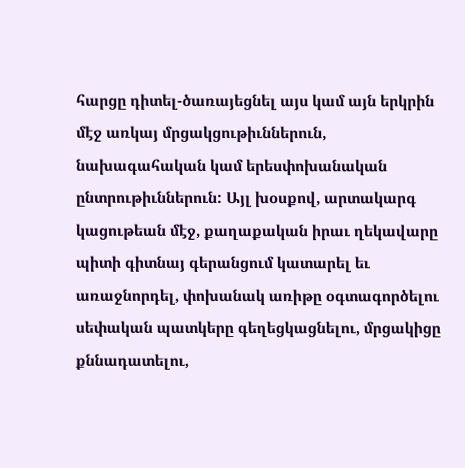հարցը դիտել-ծառայեցնել այս կամ այն երկրին մէջ առկայ մրցակցութիւններուն, նախագահական կամ երեսփոխանական ընտրութիւններուն: Այլ խօսքով, արտակարգ կացութեան մէջ, քաղաքական իրաւ ղեկավարը պիտի գիտնայ գերանցում կատարել եւ առաջնորդել, փոխանակ առիթը օգտագործելու սեփական պատկերը գեղեցկացնելու, մրցակիցը քննադատելու,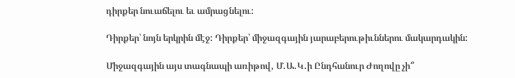դիրքեր նուաճելու եւ ամրացնելու:

Դիրքեր՝ նոյն երկրին մէջ: Դիրքեր՝ միջազգային յարաբերութիւններու մակարդակին:

Միջազգային այս տագնապի առիթով, Մ.Ա.Կ.ի Ընդհանուր Ժողովը չի՞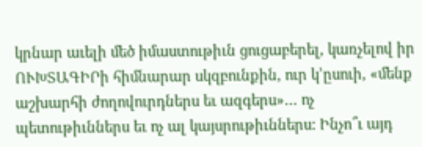կրնար աւելի մեծ իմաստութիւն ցուցաբերել, կառչելով իր ՈՒԽՏԱԳԻՐի հիմնարար սկզբունքին, ուր կ’ըսուի, «մենք աշխարհի ժողովուրդներս եւ ազգերս»… ոչ պետութիւններս եւ ոչ ալ կայսրութիւններս: Ինչո՞ւ այդ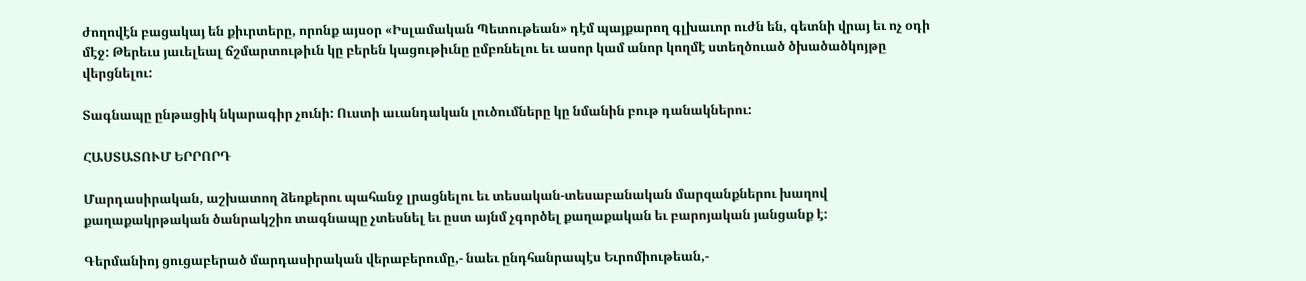ժողովէն բացակայ են քիւրտերը, որոնք այսօր «Իսլամական Պետութեան» դէմ պայքարող գլխաւոր ուժն են, գետնի վրայ եւ ոչ օդի մէջ: Թերեւս յաւելեալ ճշմարտութիւն կը բերեն կացութիւնը ըմբռնելու եւ ասոր կամ անոր կողմէ ստեղծուած ծխածածկոյթը վերցնելու:

Տագնապը ընթացիկ նկարագիր չունի: Ուստի աւանդական լուծումները կը նմանին բութ դանակներու:

ՀԱՍՏԱՏՈՒՄ ԵՐՐՈՐԴ

Մարդասիրական, աշխատող ձեռքերու պահանջ լրացնելու եւ տեսական-տեսաբանական մարզանքներու խաղով քաղաքակրթական ծանրակշիռ տագնապը չտեսնել եւ ըստ այնմ չգործել քաղաքական եւ բարոյական յանցանք է:

Գերմանիոյ ցուցաբերած մարդասիրական վերաբերումը,- նաեւ ընդհանրապէս Եւրոմիութեան,-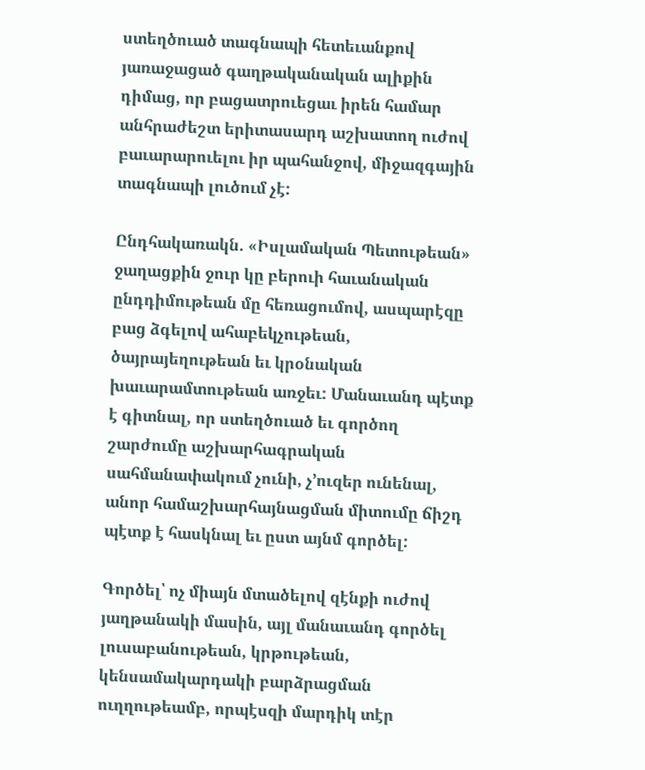ստեղծուած տագնապի հետեւանքով յառաջացած գաղթականական ալիքին դիմաց, որ բացատրուեցաւ իրեն համար անհրաժեշտ երիտասարդ աշխատող ուժով բաւարարուելու իր պահանջով, միջազգային տագնապի լուծում չէ:

Ընդհակառակն. «Իսլամական Պետութեան» ջաղացքին ջուր կը բերուի հաւանական ընդդիմութեան մը հեռացումով, ասպարէզը բաց ձգելով ահաբեկչութեան, ծայրայեղութեան եւ կրօնական խաւարամտութեան առջեւ: Մանաւանդ պէտք է գիտնալ, որ ստեղծուած եւ գործող շարժումը աշխարհագրական սահմանափակում չունի, չ’ուզեր ունենալ, անոր համաշխարհայնացման միտումը ճիշդ պէտք է հասկնալ եւ ըստ այնմ գործել:

Գործել՝ ոչ միայն մտածելով զէնքի ուժով յաղթանակի մասին, այլ մանաւանդ գործել լուսաբանութեան, կրթութեան, կենսամակարդակի բարձրացման ուղղութեամբ, որպէսզի մարդիկ տէր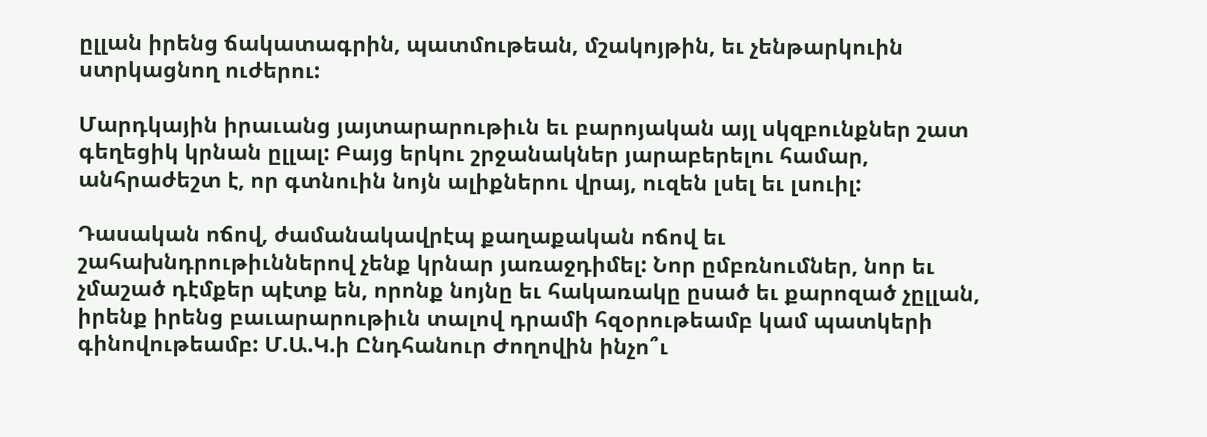ըլլան իրենց ճակատագրին, պատմութեան, մշակոյթին, եւ չենթարկուին ստրկացնող ուժերու:

Մարդկային իրաւանց յայտարարութիւն եւ բարոյական այլ սկզբունքներ շատ գեղեցիկ կրնան ըլլալ: Բայց երկու շրջանակներ յարաբերելու համար, անհրաժեշտ է, որ գտնուին նոյն ալիքներու վրայ, ուզեն լսել եւ լսուիլ:

Դասական ոճով, ժամանակավրէպ քաղաքական ոճով եւ շահախնդրութիւններով չենք կրնար յառաջդիմել: Նոր ըմբռնումներ, նոր եւ չմաշած դէմքեր պէտք են, որոնք նոյնը եւ հակառակը ըսած եւ քարոզած չըլլան, իրենք իրենց բաւարարութիւն տալով դրամի հզօրութեամբ կամ պատկերի գինովութեամբ: Մ.Ա.Կ.ի Ընդհանուր Ժողովին ինչո՞ւ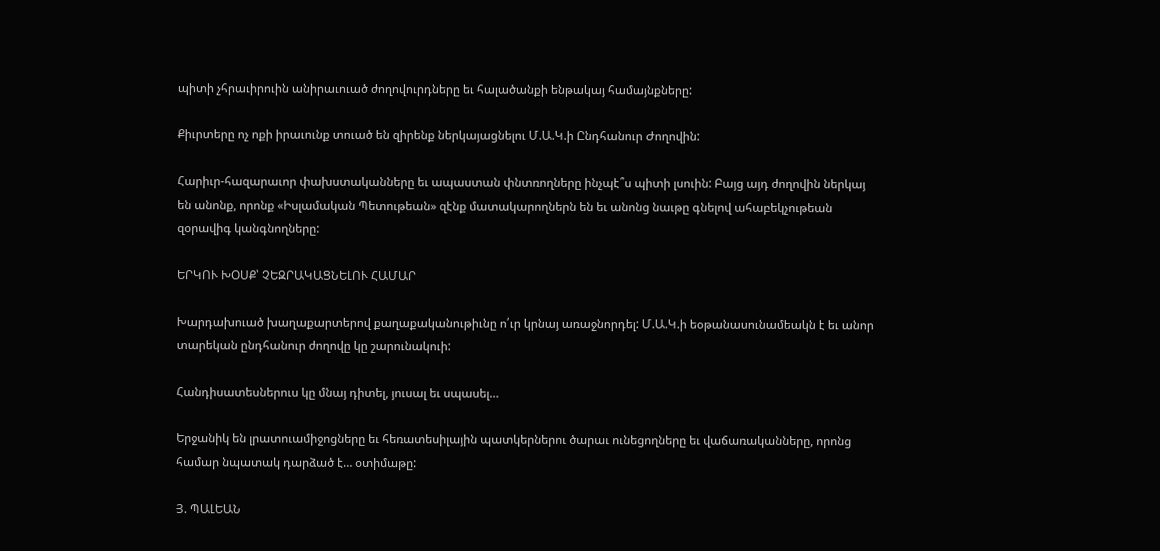պիտի չհրաւիրուին անիրաւուած ժողովուրդները եւ հալածանքի ենթակայ համայնքները:

Քիւրտերը ոչ ոքի իրաւունք տուած են զիրենք ներկայացնելու Մ.Ա.Կ.ի Ընդհանուր Ժողովին:

Հարիւր-հազարաւոր փախստականները եւ ապաստան փնտռողները ինչպէ՞ս պիտի լսուին: Բայց այդ ժողովին ներկայ են անոնք, որոնք «Իսլամական Պետութեան» զէնք մատակարողներն են եւ անոնց նաւթը գնելով ահաբեկչութեան զօրավիգ կանգնողները:

ԵՐԿՈՒ ԽՕՍՔ՝ ՉԵԶՐԱԿԱՑՆԵԼՈՒ ՀԱՄԱՐ

Խարդախուած խաղաքարտերով քաղաքականութիւնը ո՛ւր կրնայ առաջնորդել: Մ.Ա.Կ.ի եօթանասունամեակն է եւ անոր տարեկան ընդհանուր ժողովը կը շարունակուի:

Հանդիսատեսներուս կը մնայ դիտել, յուսալ եւ սպասել…

Երջանիկ են լրատուամիջոցները եւ հեռատեսիլային պատկերներու ծարաւ ունեցողները եւ վաճառականները, որոնց համար նպատակ դարձած է… օտիմաթը:

Յ. ՊԱԼԵԱՆ